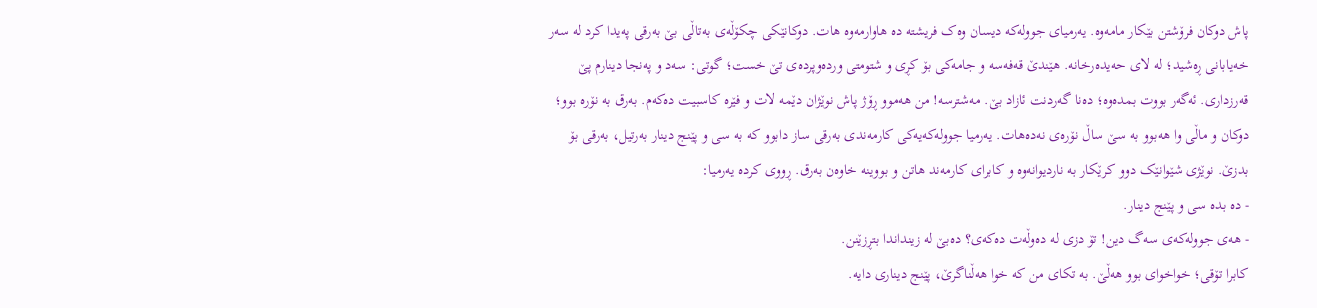پاش دوکان فرۆشتن بێکار مامەوە. یەرمیای جوولەکە دیسان وەک فریشتە دە هاوارمەوە هات. دوکانێکی چکۆڵەی بەتاڵی بێ بەرقی پەیدا کرد لە سەر خەیابانی ڕەشید؛ لە لای حەیدەرخانە. هێندێ قەفەسە و جامەکی بۆ کڕی و شتومتی وردەوپردەی تێ خست؛ گوتی: سەد و پەنجا دینارم پێ قەرزداری. ئەگەر بووت بمدەوە؛ دەنا گەردنت ئازاد بێ. مەشترسە! من هەموو ڕۆژ پاش نوێژان دێمە لات و فێرە کاسبیت دەکەم. بەرق بە نۆرە بوو؛ دوکان و ماڵی وا هەبوو بە سێ ساڵ نۆرەی نەدەهات. یەرمیا جوولەکەیەکی کارمەندی بەرقی ساز دابوو کە بە سی و پێنج دینار بەرتیل، بەرقی بۆ بدزێ. نوێژی شێوانێک دوو کرێکار بە ناردیوانەوە و کابرای کارمەند هاتن و بووینە خاوەن بەرق. ڕووی کردە یەرمیا:
- دە بدە سی و پێنج دینار.
- هەی جوولەکەی سەگ دین! تۆ دزی لە دەوڵەت دەکەی؟ دەبێ لە زینداندا بتڕزێنن.
کابرا تۆقی؛ خواخوای بوو هەڵێ. بە تکای من کە خوا هەڵناگرێ، پێنج دیناری دایە.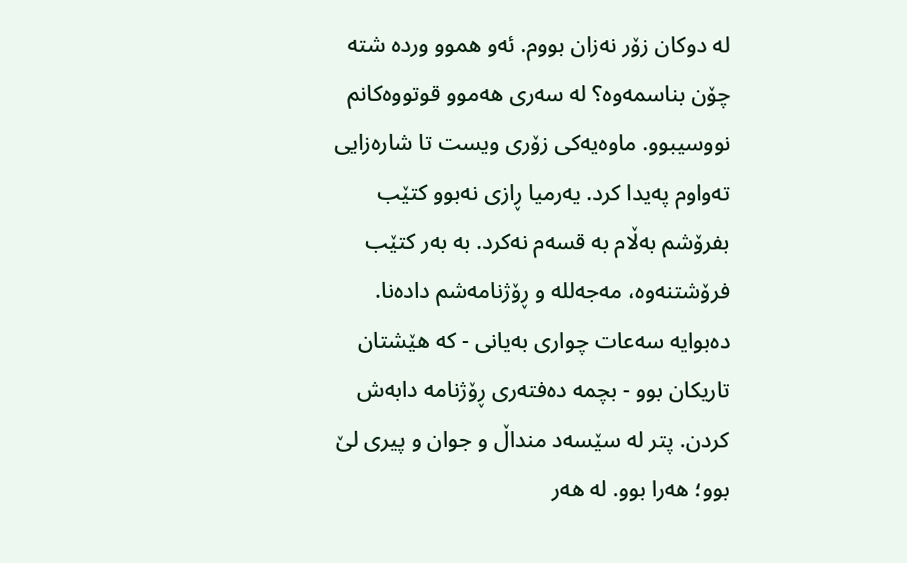لە دوکان زۆر نەزان بووم. ئەو هموو وردە شتە چۆن بناسمەوە؟ لە سەری هەموو قوتووەکانم نووسیبوو. ماوەیەکی زۆری ویست تا شارەزایی تەواوم پەیدا کرد. یەرمیا ڕازی نەبوو کتێب بفرۆشم بەڵام بە قسەم نەکرد. بە بەر کتێب فرۆشتنەوە، مەجەللە و ڕۆژنامەشم دادەنا. دەبوایە سەعات چواری بەیانی - کە هێشتان تاریکان بوو - بچمە دەفتەری ڕۆژنامە دابەش کردن. پتر لە سێسەد منداڵ و جوان و پیری لێ بوو؛ هەرا بوو. لە هەر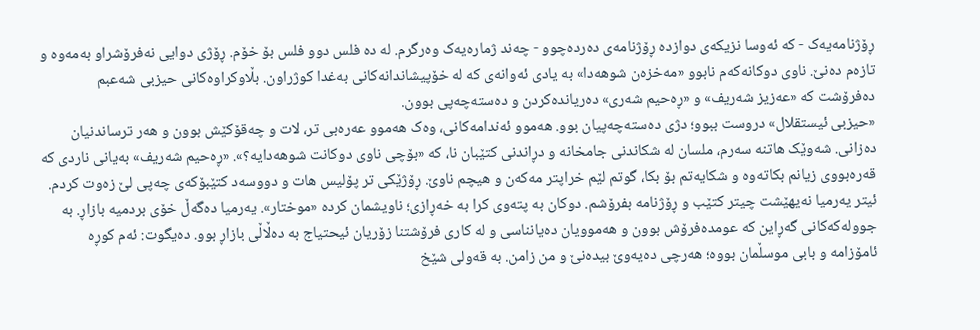ڕۆژنامەیەک - کە ئەوسا نزیکەی دوازدە ڕۆژنامەی دەردەچوو - چەند ژمارەیەک وەرگرم. لە دە فلس دوو فلس بۆ خۆم. ڕۆژی دوایی نەفرۆشراو بەمەوە و تازەم دەنێ. ناوی دوکانەکەم نابوو «مەخزەن شوهەدا» بە یادی ئەوانەی کە لە خۆپیشاندانەکانی بەغدا کوژراون. بڵاوکراوەکانی حیزبی شەعبم دەفرۆشت کە «عەزیز شەریف» و «ڕەحیم شەری» دەریاندەکردن و دەستەچەپی بوون.
«حیزبی ئیستقلال» دروست ببوو؛ دژی دەستەچەپیان بوو. هەموو ئەندامەکانی، وەک هەموو عەرەبی تر، لات و چەقۆکێش بوون و هەر ترساندنیان دەزانی. شەوێک هاتنە سەرم، ملسان لە شکاندنی جامخانە و دڕاندنی کتێبان نا، کە «بۆچی ناوی دوکانت شوهەدایە؟». «ڕەحیم شەریف» بەیانی ناردی کە قەرەبووی زیانم بکاتەوە و شکایەتم بۆ بکا، گوتم لێم خراپتر مەکەن و هیچم ناوێ. ڕۆژێکی تر پۆلیس هات و دووسەد کتێبۆکەی چەپی لێ زەوت کردم. ئیتر یەرمیا نەیهێشت چیتر کتێب و ڕۆژنامە بفرۆشم. دوکان بە پتەوی کرا بە خەڕازی؛ ناویشمان کردە «موختار». یەرمیا دەگەڵ خۆی بردمیە بازاڕ. بە جوولەکەکانی گەڕاین کە عومدەفرۆش بوون و هەموویان دەیانناسی و لە کاری فرۆشتنا زۆریان ئیحتیاج بە دەڵاڵی بازاڕ بوو. دەیگوت: ئەم کوڕە ئامۆزامە و بابی موسڵمان بووە؛ هەرچی دەیەوێ بیدەنێ و من زامن. بە قەولی شێخ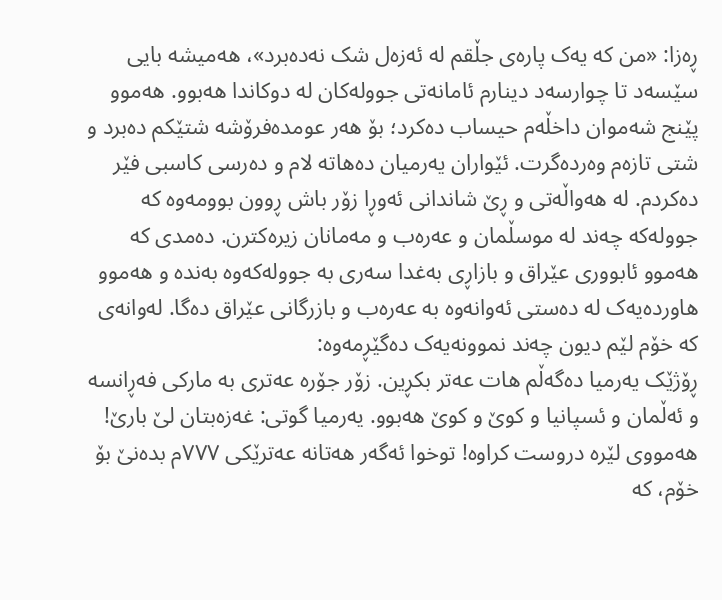ڕەزا: «من کە یەک پارەی جڵقم لە ئەزەل شک نەدەبرد»، هەمیشە بایی سێسەد تا چوارسەد دینارم ئامانەتی جوولەکان لە دوکاندا هەبوو. هەموو پێنج شەموان داخڵەم حیساب دەکرد؛ بۆ هەر عومدەفرۆشە شتێکم دەبرد و شتی تازەم وەردەگرت. ئێواران یەرمیان دەهاتە لام و دەرسی کاسبی فێر دەکردم. لە هەواڵەتی و ڕێ شاندانی ئەوڕا زۆر باش ڕوون بوومەوە کە جوولەکە چەند لە موسڵمان و عەرەب و مەمانان زیرەکترن. دەمدی کە هەموو ئابووری عێراق و بازاڕی بەغدا سەری بە جوولەکەوە بەندە و هەموو هاوردەیەک لە دەستی ئەوانەوە بە عەرەب و بازرگانی عێراق دەگا. لەوانەی کە خۆم لێم دیون چەند نموونەیەک دەگێڕمەوە:
ڕۆژێک یەرمیا دەگەڵم هات عەتر بکڕین. زۆر جۆرە عەتری بە مارکی فەڕانسە و ئەڵمان و ئسپانیا و کوێ و کوێ هەبوو. یەرمیا گوتی: غەزەبتان لێ بارێ! هەمووی لێرە دروست کراوە! توخوا ئەگەر هەتانە عەترێکی ٧٧٧م بدەنێ بۆ خۆم، کە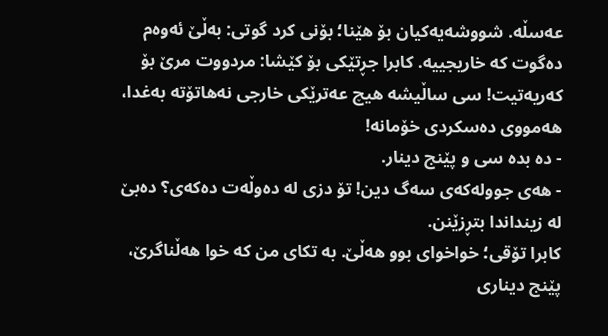عەسڵە. شووشەیەکیان بۆ هێنا؛ بۆنی کرد گوتی: بەڵێ ئەوەم دەگوت کە خاریجییە. کابرا جڕتێکی بۆ کێشا: مردووت مرێ بۆ کەریەتیت! سی ساڵیشە هیچ عەترێکی خارجی نەهاتۆتە بەغدا، هەمووی دەسکردی خۆمانە!
- دە بدە سی و پێنج دینار.
- هەی جوولەکەی سەگ دین! تۆ دزی لە دەوڵەت دەکەی؟ دەبێ لە زینداندا بتڕزێنن.
کابرا تۆقی؛ خواخوای بوو هەڵێ. بە تکای من کە خوا هەڵناگرێ، پێنج دیناری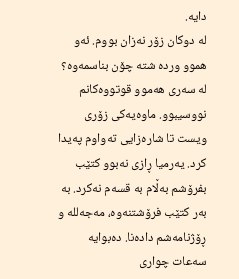دایە.
لە دوکان زۆر نەزان بووم. ئەو هموو وردە شتە چۆن بناسمەوە؟ لە سەری هەموو قوتووەکانم نووسیبوو. ماوەیەکی زۆری ویست تا شارەزایی تەواوم پەیدا کرد. یەرمیا ڕازی نەبوو کتێب بفرۆشم بەڵام بە قسەم نەکرد. بە بەر کتێب فرۆشتنەوە، مەجەللە و ڕۆژنامەشم دادەنا. دەبوایە سەعات چواری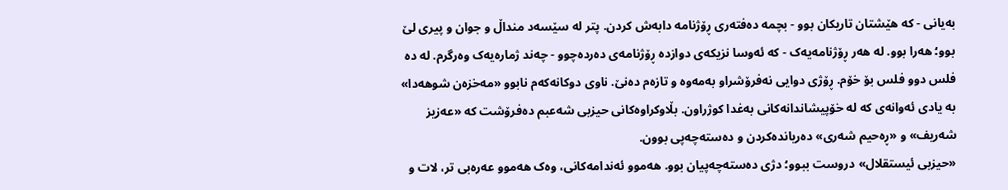بەیانی - کە هێشتان تاریکان بوو - بچمە دەفتەری ڕۆژنامە دابەش کردن. پتر لە سێسەد منداڵ و جوان و پیری لێ بوو؛ هەرا بوو. لە هەر ڕۆژنامەیەک - کە ئەوسا نزیکەی دوازدە ڕۆژنامەی دەردەچوو - چەند ژمارەیەک وەرگرم. لە دە فلس دوو فلس بۆ خۆم. ڕۆژی دوایی نەفرۆشراو بەمەوە و تازەم دەنێ. ناوی دوکانەکەم نابوو «مەخزەن شوهەدا» بە یادی ئەوانەی کە لە خۆپیشاندانەکانی بەغدا کوژراون. بڵاوکراوەکانی حیزبی شەعبم دەفرۆشت کە «عەزیز شەریف» و «ڕەحیم شەری» دەریاندەکردن و دەستەچەپی بوون.
«حیزبی ئیستقلال» دروست ببوو؛ دژی دەستەچەپیان بوو. هەموو ئەندامەکانی، وەک هەموو عەرەبی تر، لات و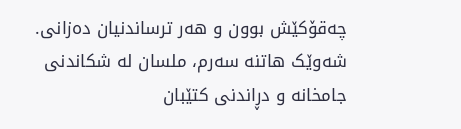چەقۆکێش بوون و هەر ترساندنیان دەزانی. شەوێک هاتنە سەرم، ملسان لە شکاندنی جامخانە و دڕاندنی کتێبان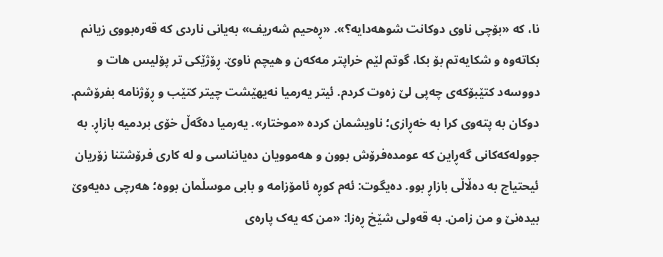نا، کە «بۆچی ناوی دوکانت شوهەدایە؟». «ڕەحیم شەریف» بەیانی ناردی کە قەرەبووی زیانم بکاتەوە و شکایەتم بۆ بکا، گوتم لێم خراپتر مەکەن و هیچم ناوێ. ڕۆژێکی تر پۆلیس هات و دووسەد کتێبۆکەی چەپی لێ زەوت کردم. ئیتر یەرمیا نەیهێشت چیتر کتێب و ڕۆژنامە بفرۆشم. دوکان بە پتەوی کرا بە خەڕازی؛ ناویشمان کردە «موختار». یەرمیا دەگەڵ خۆی بردمیە بازاڕ. بە جوولەکەکانی گەڕاین کە عومدەفرۆش بوون و هەموویان دەیانناسی و لە کاری فرۆشتنا زۆریان ئیحتیاج بە دەڵاڵی بازاڕ بوو. دەیگوت: ئەم کوڕە ئامۆزامە و بابی موسڵمان بووە؛ هەرچی دەیەوێ بیدەنێ و من زامن. بە قەولی شێخ ڕەزا: «من کە یەک پارەی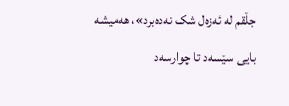جڵقم لە ئەزەل شک نەدەبرد»، هەمیشە بایی سێسەد تا چوارسەد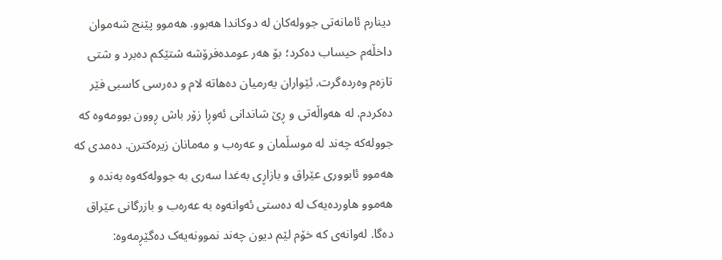دینارم ئامانەتی جوولەکان لە دوکاندا هەبوو. هەموو پێنج شەموان داخڵەم حیساب دەکرد؛ بۆ هەر عومدەفرۆشە شتێکم دەبرد و شتی تازەم وەردەگرت. ئێواران یەرمیان دەهاتە لام و دەرسی کاسبی فێر دەکردم. لە هەواڵەتی و ڕێ شاندانی ئەوڕا زۆر باش ڕوون بوومەوە کە جوولەکە چەند لە موسڵمان و عەرەب و مەمانان زیرەکترن. دەمدی کە هەموو ئابووری عێراق و بازاڕی بەغدا سەری بە جوولەکەوە بەندە و هەموو هاوردەیەک لە دەستی ئەوانەوە بە عەرەب و بازرگانی عێراق دەگا. لەوانەی کە خۆم لێم دیون چەند نموونەیەک دەگێڕمەوە: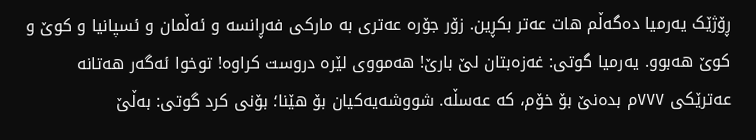ڕۆژێک یەرمیا دەگەڵم هات عەتر بکڕین. زۆر جۆرە عەتری بە مارکی فەڕانسە و ئەڵمان و ئسپانیا و کوێ و کوێ هەبوو. یەرمیا گوتی: غەزەبتان لێ بارێ! هەمووی لێرە دروست کراوە! توخوا ئەگەر هەتانە عەترێکی ٧٧٧م بدەنێ بۆ خۆم، کە عەسڵە. شووشەیەکیان بۆ هێنا؛ بۆنی کرد گوتی: بەڵێ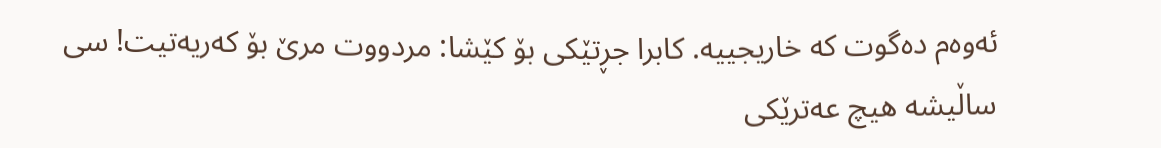ئەوەم دەگوت کە خاریجییە. کابرا جڕتێکی بۆ کێشا: مردووت مرێ بۆ کەریەتیت! سی ساڵیشە هیچ عەترێکی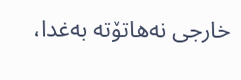خارجی نەهاتۆتە بەغدا،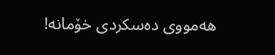هەمووی دەسکردی خۆمانە!